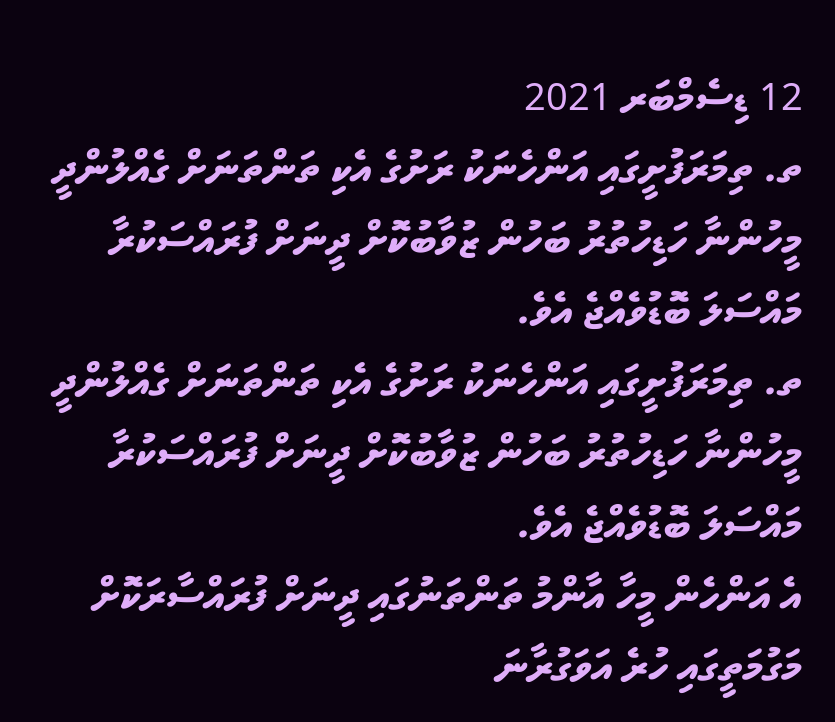12 ޑިސެމްބަރ 2021
ތ. ތިމަރަފުށީގައި އަންހެނަކު ރަށުގެ އެކި ތަންތަނަށް ގެއްލުންދީ މީހުންނާ ހަޑިހުތުރު ބަހުން ޒުވާބުކޮށް ދީނަށް ފުރައްސަކުރާ މައްސަލަ ބޮޑުވެއްޖެ އެވެ.
ތ. ތިމަރަފުށީގައި އަންހެނަކު ރަށުގެ އެކި ތަންތަނަށް ގެއްލުންދީ މީހުންނާ ހަޑިހުތުރު ބަހުން ޒުވާބުކޮށް ދީނަށް ފުރައްސަކުރާ މައްސަލަ ބޮޑުވެއްޖެ އެވެ.
އެ އަންހެން މީހާ އާންމު ތަންތަނުގައި ދީނަށް ފުރައްސާރަކޮށް މަގުމަތީގައި ހުރެ އަވަގުރާނަ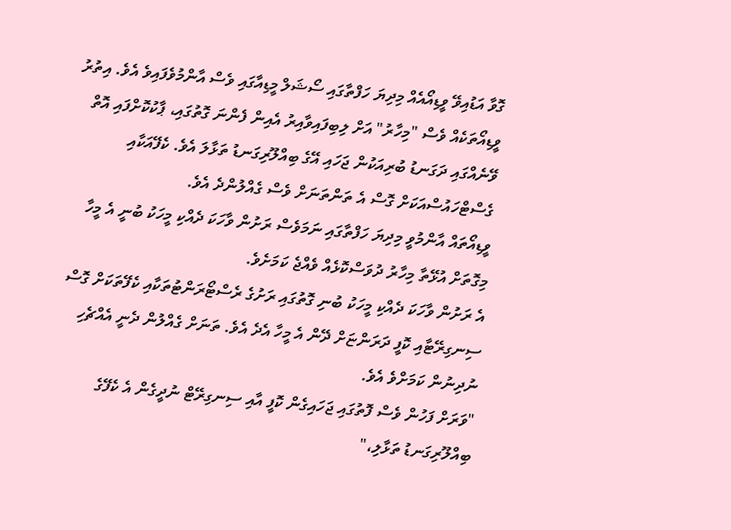ގޮވާ އަޑުއިވޭ ވީޑިއޯއެއް މިދިޔަ ހަފްތާގައި ސޯޝަލް މީޑިއާގައި ވެސް އާންމުވެފައިވެ އެވެ. އިތުރު ވީޑިއޯތަކެއް ވެސް "މިހާރު" އަށް ލިބިފައިވާއިރު އެއިން ފެންނަ ގޮތުގައި، ޕާކުކޮށްފައި އޮތް ވޭނެއްގައި ދަގަނޑު ބުރިއަކުން ޖަހައި އޭގެ ބިއްލޫރިގަނޑު ތަޅާލަ އެވެ. ކެފޭއަކާއި ގެސްޓްހައުސްއަކަށް ގޮސް އެ ތަންތަނަށް ވެސް ގެއްލުންދެ އެވެ.
ވީޑިއޯތައް އާންމުވީ މިދިޔަ ހަފްތާގައި ނަމަވެސް ރަށުން ވާހަކަ ދެއްކި މީހަކު ބުނީ އެ މީހާ މިގޮތަށް އުޅޭތާ މިހާރު ދުވަސްކޮޅެއް ވެއްޖެ ކަމަށެވެ.
އެ ރަށުން ވާހަކަ ދެއްކި މީހަކު ބުނި ގޮތުގައި ރަށުގެ ރެސްޓޯރަންޓުތަކާއި ކެފޭތަކަށް ގޮސް ސިނގިރޭޓާއި ކޮފީ ދަރަންޏަށް ދޭން އެ މީހާ އެދެ އެވެ. ތަނަށް ގެއްލުން ދެނީ އެއްޗެހި ނުދިނުން ކަމަށްވެ އެވެ.
"ވަރަށް ފަހުން ވެސް ފޮތުގައި ޖަހައިގެން ކޮފީ އާއި ސިނގިރޭޓް ނުދީގެން އެ ކެފޭގެ ބިއްލޫރިގަނޑު ތަޅާލި،"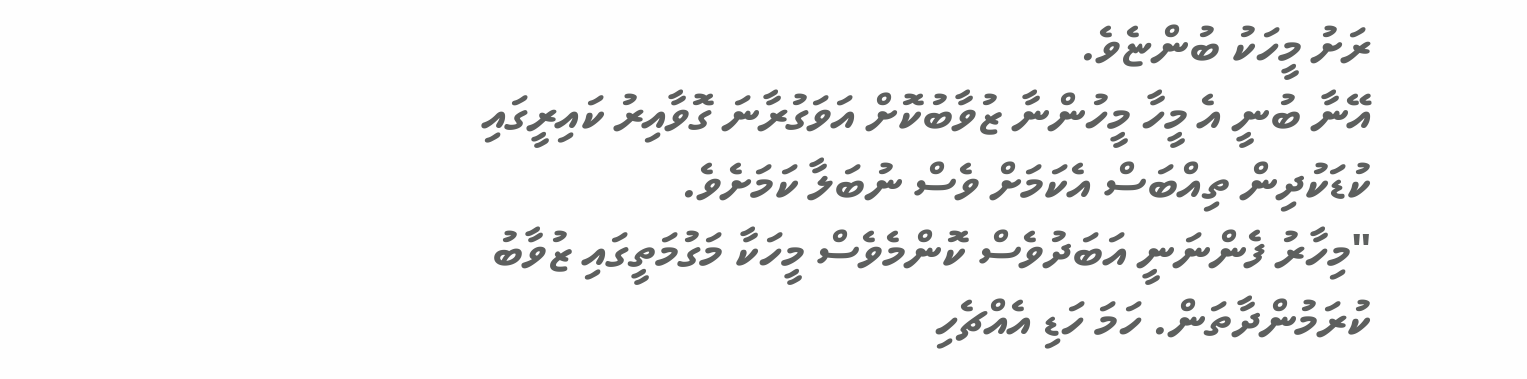ރަށު މީހަކު ބުންޏެވެ.
އޭނާ ބުނީ އެ މީހާ މީހުންނާ ޒުވާބުކޮށް އަވަގުރާނަ ގޮވާއިރު ކައިރީގައި ކުޑަކުދިން ތިއްބަސް އެކަމަށް ވެސް ނުބަލާ ކަމަށެވެ.
"މިހާރު ފެންނަނީ އަބަދުވެސް ކޮންމެވެސް މީހަކާ މަގުމަތީގައި ޒުވާބު ކުރަމުންދާތަން. ހަމަ ހަޑި އެއްޗެހި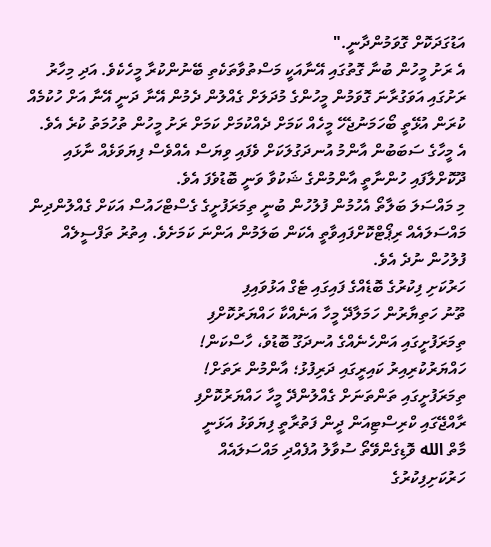އަޑުގަދަކޮށް ގޮވަމުންދާނީ."
އެ ރަށު މީހުން ބުނާ ގޮތުގައި އޭނާއަކީ މަސްތުވާތަކެތި ބޭނުންކުރާ މީހެކެވެ. އަދި މިހާރު ރަށުގައި އަވަގުރާނަ ގޮވަމުން މީހުންގެ މުދަލަށް ގެއްލުން ދެމުން އޭނާ ދަނީ އޭނާ އަށް ހުކުމެއް ކުރަން އުޅޭތީ ބޯހަމަނުޖެހޭ މީހެއް ކަމަށް ދެއްކުމަށް ކަމަށް ރަށު މީހުން ތުހުމަތު ކުރެ އެވެ.
އެ މީހާގެ ސަބަބުން އާންމު އުނދަގުލަކަށް ވެފައި ވިޔަސް އެއްވެސް ފިޔަވަޅެއް ނާޅައި ދޫކޮށްލާފައި ހުންނާތީ އާންމުންގެ ޝަކުވާ ވަނީ ބޮޑުވެފަ އެވެ.
މި މައްސަލަ ބަލާތޯ އެހުމުން ފުލުހުން ބުނީ ތިމަރަފުށީގެ ގެސްޓްހައުސް އަކަށް ގެއްލުންދިން މައްސަލައެއް ރިޕޯޓްކޮށްފައިވާތީ އެކަން ބަލަމުން އަންނަ ކަމަށެވެ. އިތުރު ތަފްސީލެއް ފުލުހުން ނުދެ އެވެ.
ހަރުކަށި ފިކުރުގެ ބޮޑެއްގެ ފައިގައި ޓެގް އަޅުވައިފި
ތޫނު ހަތިޔާރުން ހަމަލާދޭ މީހާ އަނެއްކާ ހައްޔަރުކޮށްފި
ތިމަރަފުށީގައި އަންހެނެއްގެ އުނދަގޫ ބޮޑުވެ، ހާސްކަން!
ހައްޔަރުކުރިއިރު ކައިރީގައި ދަރިފުޅު؛ އާންމުން ރަތަށް!
ތިމަރަފުށީގައި ތަންތަނަށް ގެއްލުންދޭ މީހާ ހައްޔަރުކޮށްފި
ރާއްޖޭގައި ކްރިސްޓިއަން ދީން ފަތުރާތީ ފިޔަވަޅު އަޅަނީ
މާތް الله ވޮޑިގެންވޭތޯ ސުވާލު އުފެއްދި މައްސަލައެއް
ހަރުކަށިފިކުރުގެ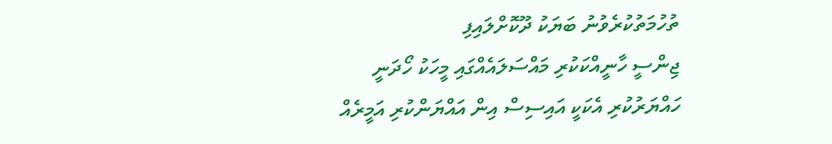ތުހުމަތުކުރެވުނު ބަޔަކު ދޫކޮށްލައިފި
ޖިންސީ ހާނީއްކަކުރި މައްސަލައެއްގައި މީހަކު ހޯދަނީ
ހައްޔަރުކުރި އެކަކީ އައިސިސް އިން އައްޔަންކުރި އަމީރެއް